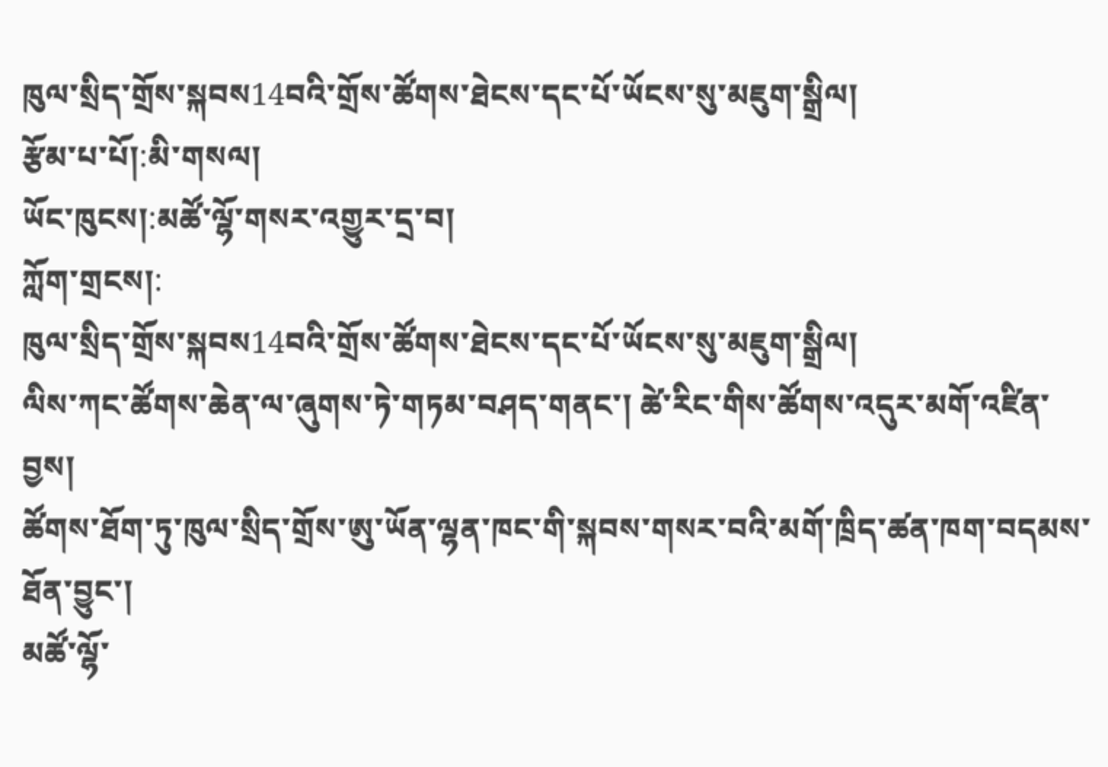ཁུལ་སྲིད་གྲོས་སྐབས14བའི་གྲོས་ཚོགས་ཐེངས་དང་པོ་ཡོངས་སུ་མཇུག་སྒྲིལ།
རྩོམ་པ་པོ།:མི་གསལ།
ཡོང་ཁུངས།:མཚོ་ལྷོ་གསར་འགྱུར་དྲ་བ།
ཀློག་གྲངས།:
ཁུལ་སྲིད་གྲོས་སྐབས14བའི་གྲོས་ཚོགས་ཐེངས་དང་པོ་ཡོངས་སུ་མཇུག་སྒྲིལ།
ལིས་ཀང་ཚོགས་ཆེན་ལ་ཞུགས་ཏེ་གཏམ་བཤད་གནང་། ཚེ་རིང་གིས་ཚོགས་འདུར་མགོ་འཛིན་བྱས།
ཚོགས་ཐོག་ཏུ་ཁུལ་སྲིད་གྲོས་ཨུ་ཡོན་ལྷན་ཁང་གི་སྐབས་གསར་བའི་མགོ་ཁྲིད་ཚན་ཁག་བདམས་ཐོན་བྱུང་།
མཚོ་ལྷོ་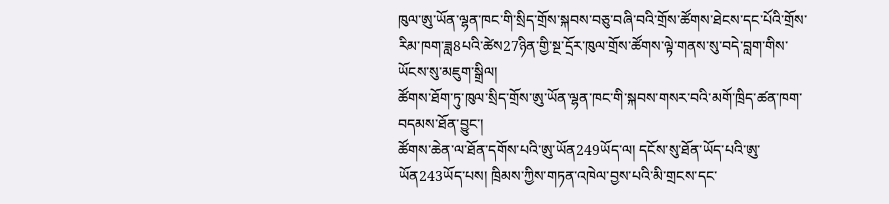ཁུལ་ཨུ་ཡོན་ལྷན་ཁང་གི་སྲིད་གྲོས་སྐབས་བཅུ་བཞི་བའི་གྲོས་ཚོགས་ཐེངས་དང་པོའི་གྲོས་རིམ་ཁག་ཟླ8པའི་ཚེས27ཉིན་གྱི་སྔ་དྲོར་ཁུལ་གྲོས་ཚོགས་ལྟེ་གནས་སུ་བདེ་བླག་གིས་ཡོངས་སུ་མཇུག་སྒྲིལ།
ཚོགས་ཐོག་ཏུ་ཁུལ་སྲིད་གྲོས་ཨུ་ཡོན་ལྷན་ཁང་གི་སྐབས་གསར་བའི་མགོ་ཁྲིད་ཚན་ཁག་བདམས་ཐོན་བྱུང་།
ཚོགས་ཆེན་ལ་ཐོན་དགོས་པའི་ཨུ་ཡོན249ཡོད་ལ། དངོས་སུ་ཐོན་ཡོད་པའི་ཨུ་ཡོན243ཡོད་པས། ཁྲིམས་ཀྱིས་གཏན་འཁེལ་བྱས་པའི་མི་གྲངས་དང་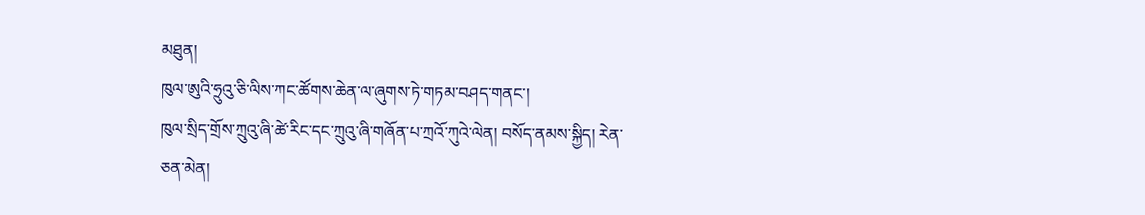མཐུན།
ཁུལ་ཨུའི་ཧྲུའུ་ཅི་ལིས་ཀང་ཚོགས་ཆེན་ལ་ཞུགས་ཏེ་གཏམ་བཤད་གནང་།
ཁུལ་སྲིད་གྲོས་ཀྲུའུ་ཞི་ཚེ་རིང་དང་ཀྲུའུ་ཞི་གཞོན་པ་ཀྲའོ་ཀུའེ་ལེན། བསོད་ནམས་སྐྱིད། རེན་ཅན་མེན།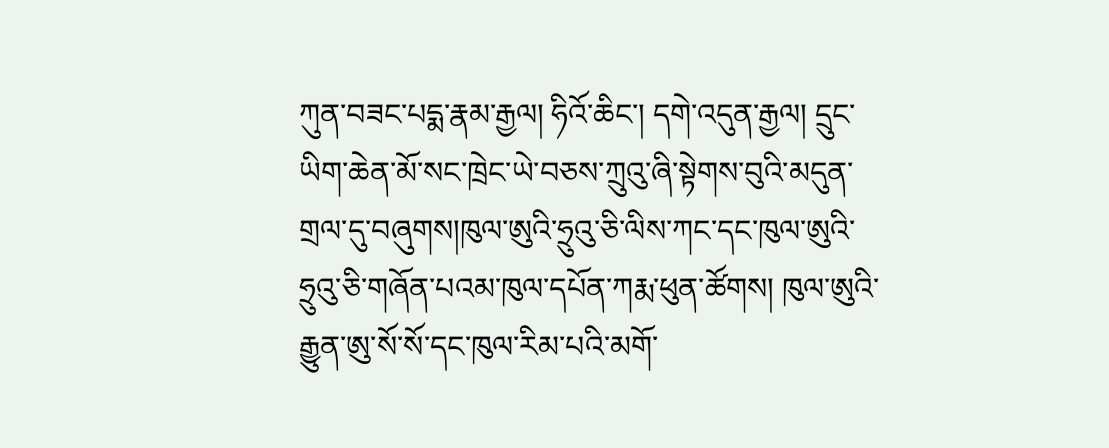ཀུན་བཟང་པདྨ་རྣམ་རྒྱལ། ཧིའོ་ཆིང་། དགེ་འདུན་རྒྱལ། དྲུང་ཡིག་ཆེན་མོ་སང་ཁྲེང་ཡེ་བཅས་ཀྲུའུ་ཞི་སྟེགས་བུའི་མདུན་གྲལ་དུ་བཞུགས།ཁུལ་ཨུའི་ཧྲུའུ་ཅི་ལིས་ཀང་དང་ཁུལ་ཨུའི་ཧྲུའུ་ཅི་གཞོན་པའམ་ཁུལ་དཔོན་ཀརྨ་ཕུན་ཚོགས། ཁུལ་ཨུའི་རྒྱུན་ཨུ་སོ་སོ་དང་ཁུལ་རིམ་པའི་མགོ་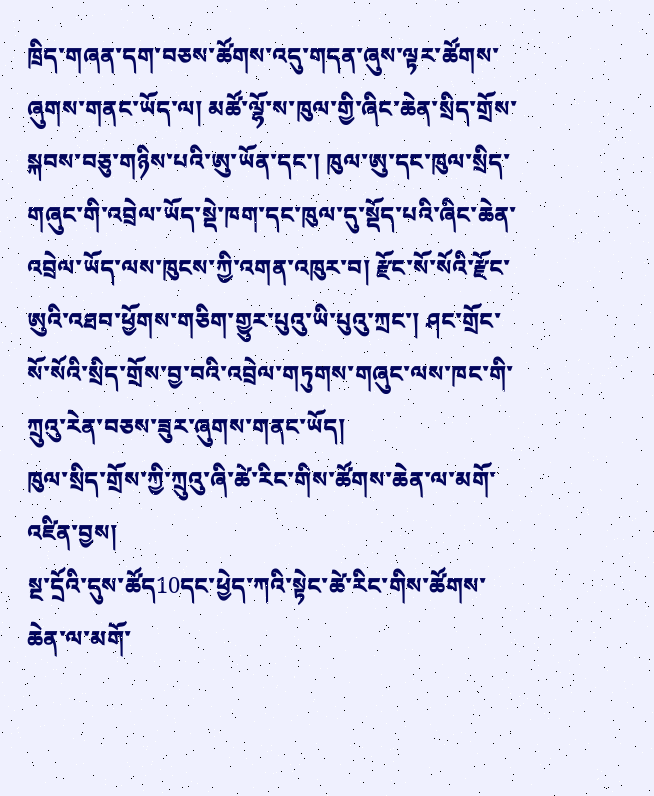ཁྲིད་གཞན་དག་བཅས་ཚོགས་འདུ་གདན་ཞུས་ལྟར་ཚོགས་ཞུགས་གནང་ཡོད་ལ། མཚོ་ལྷོ་ས་ཁུལ་གྱི་ཞིང་ཆེན་སྲིད་གྲོས་སྐབས་བཅུ་གཉིས་པའི་ཨུ་ཡོན་དང་། ཁུལ་ཨུ་དང་ཁུལ་སྲིད་གཞུང་གི་འབྲེལ་ཡོད་སྡེ་ཁག་དང་ཁུལ་དུ་སྡོད་པའི་ཞིང་ཆེན་འབྲེལ་ཡོད་ལས་ཁུངས་ཀྱི་འགན་འཁུར་བ། རྫོང་སོ་སོའི་རྫོང་ཨུའི་འཐབ་ཕྱོགས་གཅིག་གྱུར་པུའུ་ཡི་པུའུ་ཀྲང་། ཤང་གྲོང་སོ་སོའི་སྲིད་གྲོས་བྱ་བའི་འབྲེལ་གཏུགས་གཞུང་ལས་ཁང་གི་ཀྲུའུ་རེན་བཅས་ཟུར་ཞུགས་གནང་ཡོད།
ཁུལ་སྲིད་གྲོས་ཀྱི་ཀྲུའུ་ཞི་ཚེ་རིང་གིས་ཚོགས་ཆེན་ལ་མགོ་འཛིན་བྱས།
སྔ་དྲོའི་དུས་ཚོད10དང་ཕྱེད་ཀའི་སྟེང་ཚེ་རིང་གིས་ཚོགས་ཆེན་ལ་མགོ་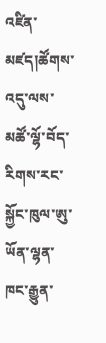འཛིན་མཛད།ཚོགས་འདུ་ལས་མཚོ་ལྷོ་བོད་རིགས་རང་སྐྱོང་ཁུལ་ཨུ་ཡོན་ལྷན་ཁང་རྒྱུན་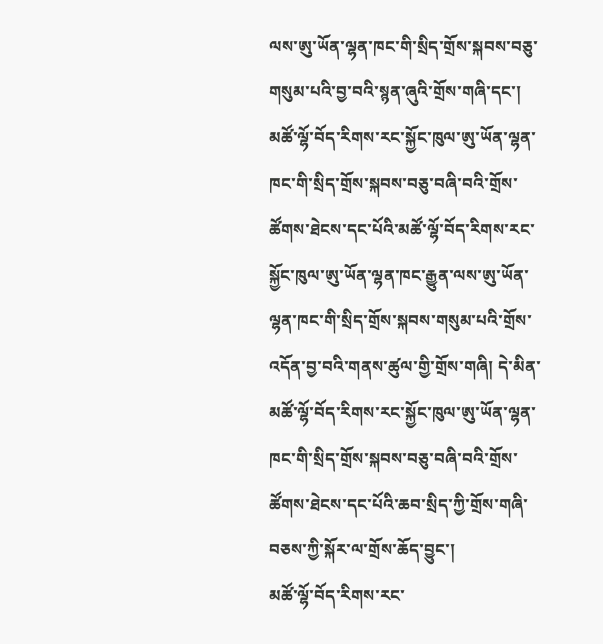ལས་ཨུ་ཡོན་ལྷན་ཁང་གི་སྲིད་གྲོས་སྐབས་བཅུ་གསུམ་པའི་བྱ་བའི་སྙན་ཞུའི་གྲོས་གཞི་དང་། མཚོ་ལྷོ་བོད་རིགས་རང་སྐྱོང་ཁུལ་ཨུ་ཡོན་ལྷན་ཁང་གི་སྲིད་གྲོས་སྐབས་བཅུ་བཞི་བའི་གྲོས་ཚོགས་ཐེངས་དང་པོའི་མཚོ་ལྷོ་བོད་རིགས་རང་སྐྱོང་ཁུལ་ཨུ་ཡོན་ལྷན་ཁང་རྒྱུན་ལས་ཨུ་ཡོན་ལྷན་ཁང་གི་སྲིད་གྲོས་སྐབས་གསུམ་པའི་གྲོས་འདོན་བྱ་བའི་གནས་ཚུལ་གྱི་གྲོས་གཞི། དེ་མིན་མཚོ་ལྷོ་བོད་རིགས་རང་སྐྱོང་ཁུལ་ཨུ་ཡོན་ལྷན་ཁང་གི་སྲིད་གྲོས་སྐབས་བཅུ་བཞི་བའི་གྲོས་ཚོགས་ཐེངས་དང་པོའི་ཆབ་སྲིད་ཀྱི་གྲོས་གཞི་བཅས་ཀྱི་སྐོར་ལ་གྲོས་ཆོད་བྱུང་།
མཚོ་ལྷོ་བོད་རིགས་རང་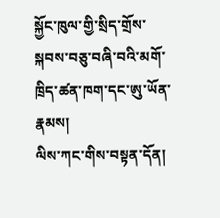སྐྱོང་ཁུལ་གྱི་སྲིད་གྲོས་སྐབས་བཅུ་བཞི་བའི་མགོ་ཁྲིད་ཚན་ཁག་དང་ཨུ་ཡོན་རྣམས།
ལིས་ཀང་གིས་བསྟན་དོན།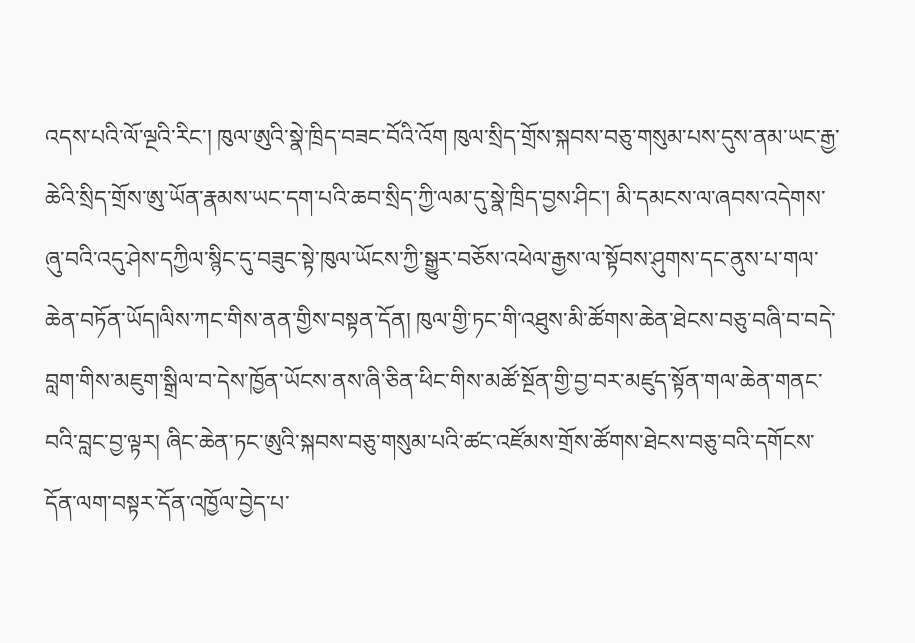འདས་པའི་ལོ་ལྔའི་རིང་། ཁུལ་ཨུའི་སྣེ་ཁྲིད་བཟང་བོའི་འོག ཁུལ་སྲིད་གྲོས་སྐབས་བཅུ་གསུམ་པས་དུས་ནམ་ཡང་རྒྱ་ཆེའི་སྲིད་གྲོས་ཨུ་ཡོན་རྣམས་ཡང་དག་པའི་ཆབ་སྲིད་ཀྱི་ལམ་དུ་སྣེ་ཁྲིད་བྱས་ཤིང་། མི་དམངས་ལ་ཞབས་འདེགས་ཞུ་བའི་འདུ་ཤེས་དཀྱིལ་སྙིང་དུ་བཟུང་སྟེ་ཁུལ་ཡོངས་ཀྱི་སྒྱུར་བཅོས་འཕེལ་རྒྱས་ལ་སྟོབས་ཤུགས་དང་ནུས་པ་གལ་ཆེན་བཏོན་ཡོད།ལིས་ཀང་གིས་ནན་གྱིས་བསྟན་དོན། ཁུལ་གྱི་ཏང་གི་འཐུས་མི་ཚོགས་ཆེན་ཐེངས་བཅུ་བཞི་བ་བདེ་བླག་གིས་མཇུག་སྒྲིལ་བ་དེས་ཁྱོན་ཡོངས་ནས་ཞི་ཅིན་ཕིང་གིས་མཚོ་སྔོན་གྱི་བྱ་བར་མཛུད་སྟོན་གལ་ཆེན་གནང་བའི་བླང་བྱ་ལྟར། ཞིང་ཆེན་ཏང་ཨུའི་སྐབས་བཅུ་གསུམ་པའི་ཚང་འཛོམས་གྲོས་ཚོགས་ཐེངས་བཅུ་བའི་དགོངས་དོན་ལག་བསྟར་དོན་འཁྱོལ་བྱེད་པ་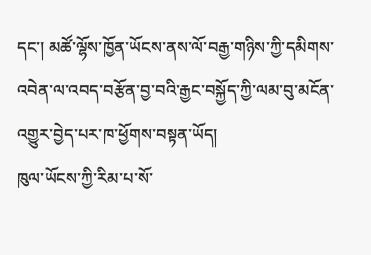དང་། མཚོ་ལྷོས་ཁྱོན་ཡོངས་ནས་ལོ་བརྒྱ་གཉིས་ཀྱི་དམིགས་འབེན་ལ་འབད་བརྩོན་བྱ་བའི་རྒྱང་བསྐྱོད་ཀྱི་ལམ་བུ་མངོན་འགྱུར་བྱེད་པར་ཁ་ཕྱོགས་བསྟན་ཡོད།
ཁུལ་ཡོངས་ཀྱི་རིམ་པ་སོ་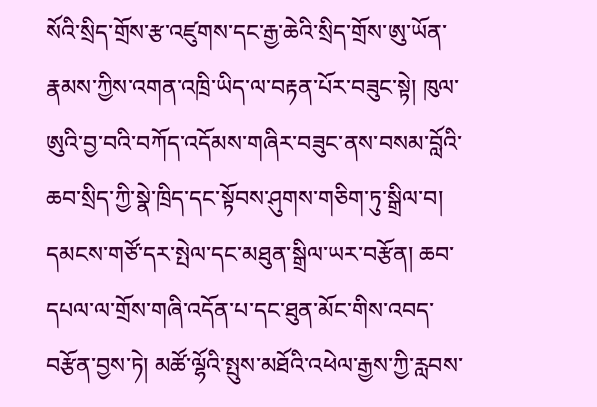སོའི་སྲིད་གྲོས་རྩ་འཛུགས་དང་རྒྱ་ཆེའི་སྲིད་གྲོས་ཨུ་ཡོན་རྣམས་ཀྱིས་འགན་འཁྲི་ཡིད་ལ་བརྟན་པོར་བཟུང་སྟེ། ཁུལ་ཨུའི་བྱ་བའི་བཀོད་འདོམས་གཞིར་བཟུང་ནས་བསམ་བློའི་ཆབ་སྲིད་ཀྱི་སྣེ་ཁྲིད་དང་སྟོབས་ཤུགས་གཅིག་ཏུ་སྒྲིལ་བ། དམངས་གཙོ་དར་སྤེལ་དང་མཐུན་སྒྲིལ་ཡར་བརྩོན། ཆབ་དཔལ་ལ་གྲོས་གཞི་འདོན་པ་དང་ཐུན་མོང་གིས་འབད་བརྩོན་བྱས་ཏེ། མཚོ་ལྷོའི་སྤུས་མཐོའི་འཕེལ་རྒྱས་ཀྱི་རླབས་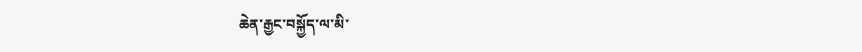ཆེན་རྒྱང་བསྐྱོད་ལ་མི་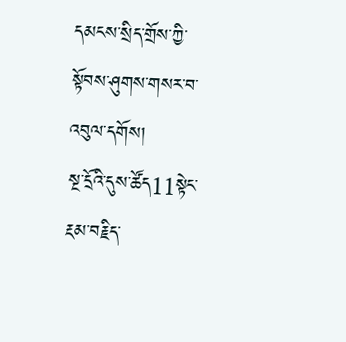དམངས་སྲིད་གྲོས་ཀྱི་སྟོབས་ཤུགས་གསར་བ་འབུལ་དགོས།
སྔ་དྲོའི་དུས་ཚོད11སྟེང་རྔམ་བརྗིད་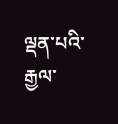ལྡན་པའི་རྒྱལ་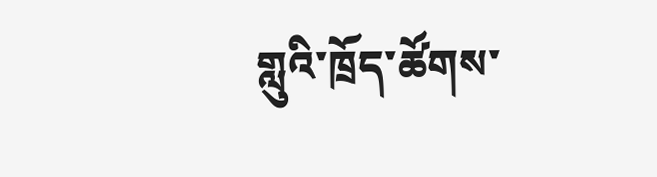གླུའི་ཁྲོད་ཚོགས་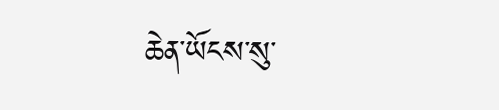ཆེན་ཡོངས་སུ་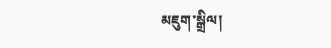མཇུག་སྒྲིལ།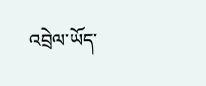འབྲེལ་ཡོད་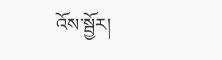འོས་སྦྱོར།